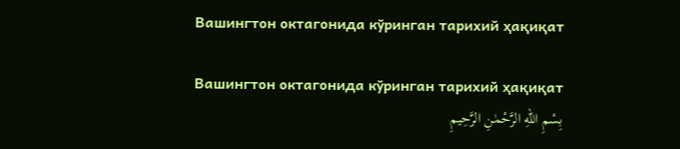Вашингтон октагонида кўринган тарихий ҳақиқат

Вашингтон октагонида кўринган тарихий ҳақиқат
بِسْمِ اللهِ الرَّحْمٰنِ الرَّحِيمِ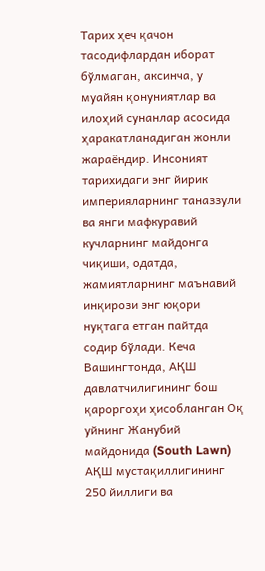Тарих ҳеч қачон тасодифлардан иборат бўлмаган, аксинча, у муайян қонуниятлар ва илоҳий сунанлар асосида ҳаракатланадиган жонли жараёндир. Инсоният тарихидаги энг йирик империяларнинг таназзули ва янги мафкуравий кучларнинг майдонга чиқиши, одатда, жамиятларнинг маънавий инқирози энг юқори нуқтага етган пайтда содир бўлади. Кеча Вашингтонда, АҚШ давлатчилигининг бош қароргоҳи ҳисобланган Оқ уйнинг Жанубий майдонида (South Lawn) АҚШ мустақиллигининг 250 йиллиги ва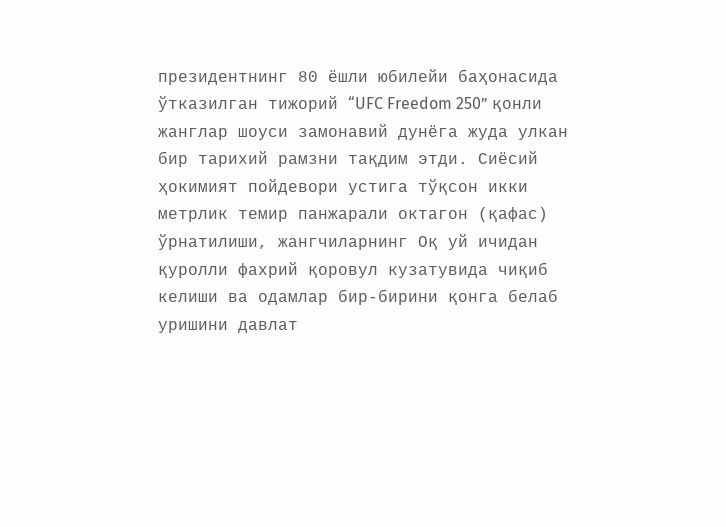президентнинг 80 ёшли юбилейи баҳонасида ўтказилган тижорий “UFC Freedom 250” қонли жанглар шоуси замонавий дунёга жуда улкан бир тарихий рамзни тақдим этди. Сиёсий ҳокимият пойдевори устига тўқсон икки метрлик темир панжарали октагон (қафас) ўрнатилиши, жангчиларнинг Оқ уй ичидан қуролли фахрий қоровул кузатувида чиқиб келиши ва одамлар бир-бирини қонга белаб уришини давлат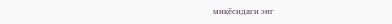миқёсидаги энг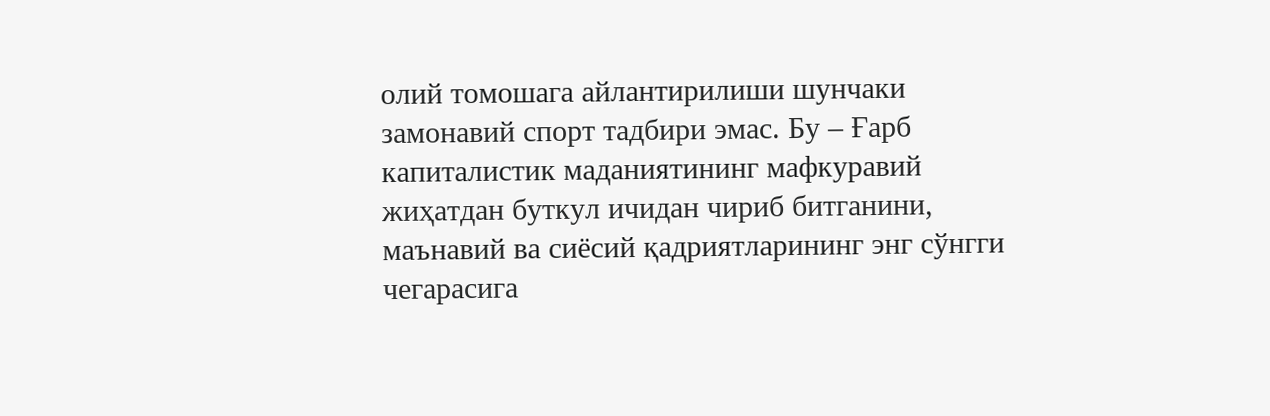олий томошага айлантирилиши шунчаки замонавий спорт тадбири эмас. Бу – Ғарб капиталистик маданиятининг мафкуравий жиҳатдан буткул ичидан чириб битганини, маънавий ва сиёсий қадриятларининг энг сўнгги чегарасига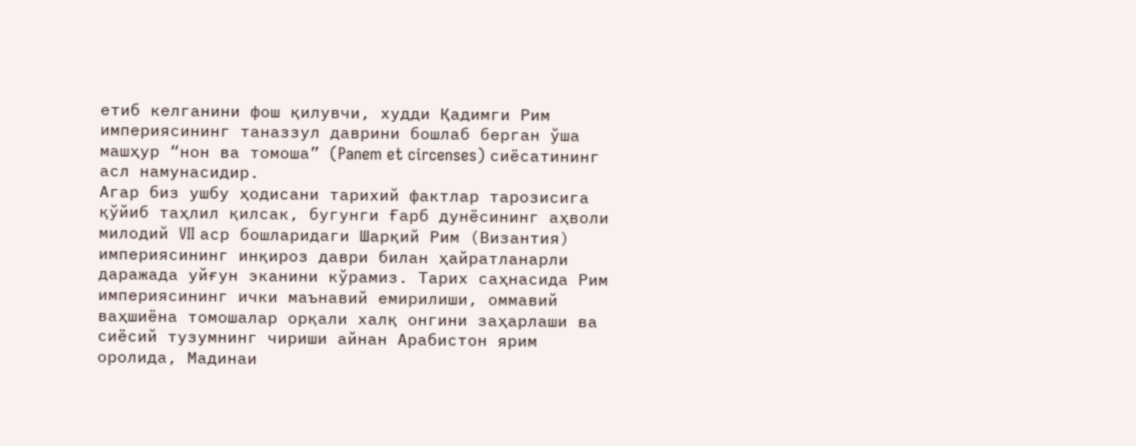етиб келганини фош қилувчи, худди Қадимги Рим империясининг таназзул даврини бошлаб берган ўша машҳур “нон ва томоша” (Panem et circenses) сиёсатининг асл намунасидир.
Агар биз ушбу ҳодисани тарихий фактлар тарозисига қўйиб таҳлил қилсак, бугунги Ғарб дунёсининг аҳволи милодий VII аср бошларидаги Шарқий Рим (Византия) империясининг инқироз даври билан ҳайратланарли даражада уйғун эканини кўрамиз. Тарих саҳнасида Рим империясининг ички маънавий емирилиши, оммавий ваҳшиёна томошалар орқали халқ онгини заҳарлаши ва сиёсий тузумнинг чириши айнан Арабистон ярим оролида, Мадинаи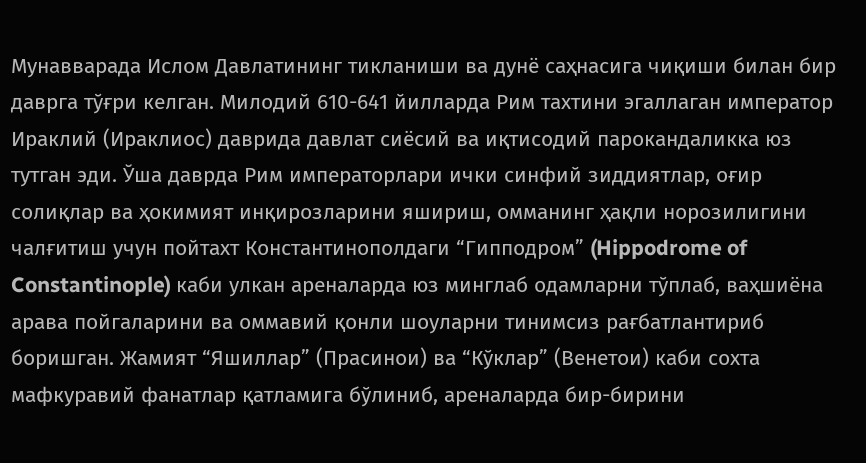Мунавварада Ислом Давлатининг тикланиши ва дунё саҳнасига чиқиши билан бир даврга тўғри келган. Милодий 610-641 йилларда Рим тахтини эгаллаган император Ираклий (Ираклиос) даврида давлат сиёсий ва иқтисодий парокандаликка юз тутган эди. Ўша даврда Рим императорлари ички синфий зиддиятлар, оғир солиқлар ва ҳокимият инқирозларини яшириш, омманинг ҳақли норозилигини чалғитиш учун пойтахт Константинополдаги “Гипподром” (Hippodrome of Constantinople) каби улкан ареналарда юз минглаб одамларни тўплаб, ваҳшиёна арава пойгаларини ва оммавий қонли шоуларни тинимсиз рағбатлантириб боришган. Жамият “Яшиллар” (Прасинои) ва “Кўклар” (Венетои) каби сохта мафкуравий фанатлар қатламига бўлиниб, ареналарда бир-бирини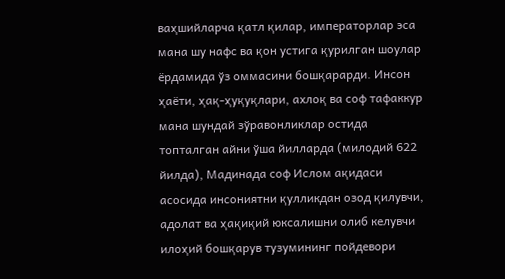ваҳшийларча қатл қилар, императорлар эса мана шу нафс ва қон устига қурилган шоулар ёрдамида ўз оммасини бошқарарди. Инсон ҳаёти, ҳақ-ҳуқуқлари, ахлоқ ва соф тафаккур мана шундай зўравонликлар остида топталган айни ўша йилларда (милодий 622 йилда), Мадинада соф Ислом ақидаси асосида инсониятни қулликдан озод қилувчи, адолат ва ҳақиқий юксалишни олиб келувчи илоҳий бошқарув тузумининг пойдевори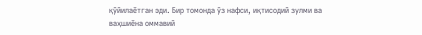қўйилаётган эди. Бир томонда ўз нафси, иқтисодий зулми ва ваҳшиёна оммавий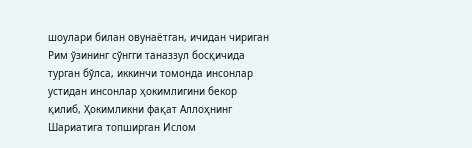шоулари билан овунаётган, ичидан чириган Рим ўзининг сўнгги таназзул босқичида турган бўлса, иккинчи томонда инсонлар устидан инсонлар ҳокимлигини бекор қилиб, Ҳокимликни фақат Аллоҳнинг Шариатига топширган Ислом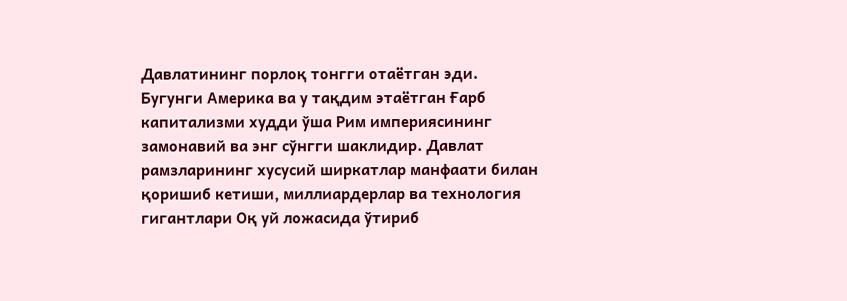Давлатининг порлоқ тонгги отаётган эди.
Бугунги Америка ва у тақдим этаётган Ғарб капитализми худди ўша Рим империясининг замонавий ва энг сўнгги шаклидир. Давлат рамзларининг хусусий ширкатлар манфаати билан қоришиб кетиши, миллиардерлар ва технология гигантлари Оқ уй ложасида ўтириб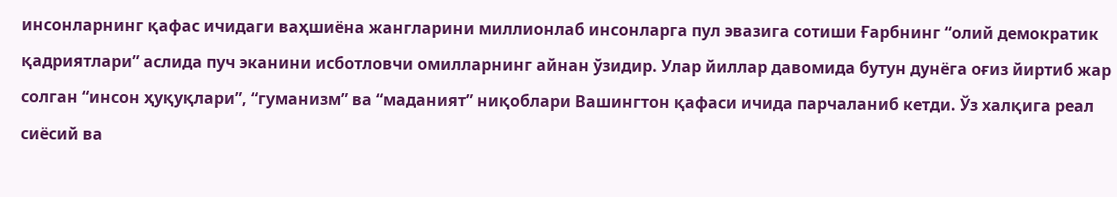инсонларнинг қафас ичидаги ваҳшиёна жангларини миллионлаб инсонларга пул эвазига сотиши Ғарбнинг “олий демократик қадриятлари” аслида пуч эканини исботловчи омилларнинг айнан ўзидир. Улар йиллар давомида бутун дунёга оғиз йиртиб жар солган “инсон ҳуқуқлари”, “гуманизм” ва “маданият” ниқоблари Вашингтон қафаси ичида парчаланиб кетди. Ўз халқига реал сиёсий ва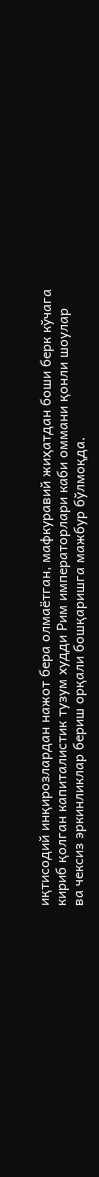иқтисодий инқирозлардан нажот бера олмаётган, мафкуравий жиҳатдан боши берк кўчага кириб қолган капиталистик тузум худди Рим императорлари каби оммани қонли шоулар ва чексиз эркинликлар бериш орқали бошқаришга мажбур бўлмоқда.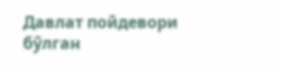Давлат пойдевори бўлган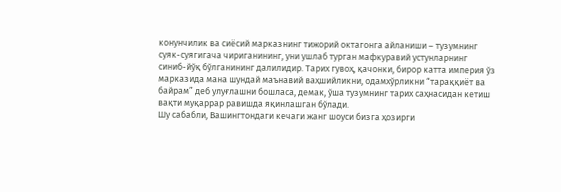конунчилик ва сиёсий марказнинг тижорий октагонга айланиши – тузумнинг суяк-суягигача чириганининг, уни ушлаб турган мафкуравий устунларнинг синиб-йўқ бўлганининг далилидир. Тарих гувоҳ, қачонки, бирор катта империя ўз марказида мана шундай маънавий ваҳшийликни, одамхўрликни “тараққиёт ва байрам” деб улуғлашни бошласа, демак, ўша тузумнинг тарих саҳнасидан кетиш вақти муқаррар равишда яқинлашган бўлади.
Шу сабабли, Вашингтондаги кечаги жанг шоуси бизга ҳозирги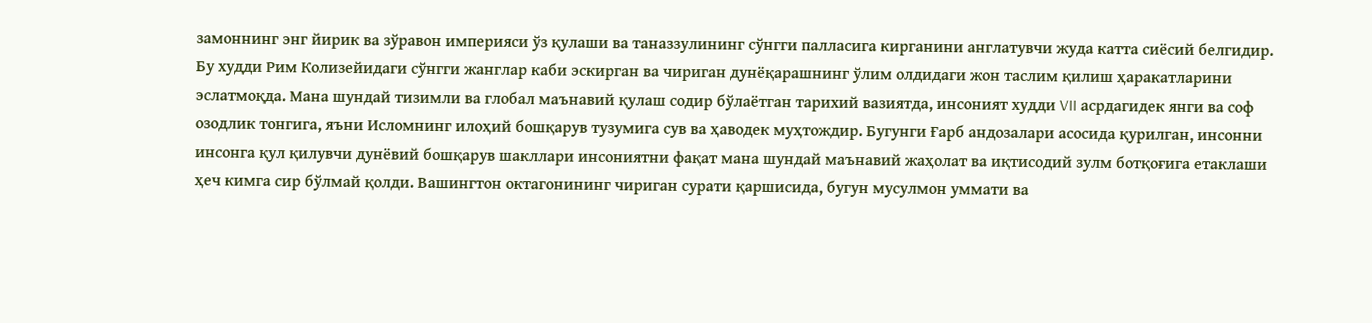замоннинг энг йирик ва зўравон империяси ўз қулаши ва таназзулининг сўнгги палласига кирганини англатувчи жуда катта сиёсий белгидир. Бу худди Рим Колизейидаги сўнгги жанглар каби эскирган ва чириган дунёқарашнинг ўлим олдидаги жон таслим қилиш ҳаракатларини эслатмоқда. Мана шундай тизимли ва глобал маънавий қулаш содир бўлаётган тарихий вазиятда, инсоният худди VII асрдагидек янги ва соф озодлик тонгига, яъни Исломнинг илоҳий бошқарув тузумига сув ва ҳаводек муҳтождир. Бугунги Ғарб андозалари асосида қурилган, инсонни инсонга қул қилувчи дунёвий бошқарув шакллари инсониятни фақат мана шундай маънавий жаҳолат ва иқтисодий зулм ботқоғига етаклаши ҳеч кимга сир бўлмай қолди. Вашингтон октагонининг чириган сурати қаршисида, бугун мусулмон уммати ва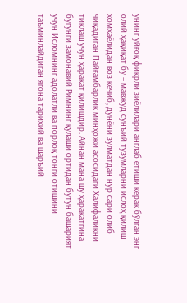унинг уйғоқ фикрли зиёлилари англаб етиши керак бўлган энг олий ҳақиқат бу – мавжуд сунъий тузумларни ислоҳ қилиш хомхаёлидан воз кечиб, дунёни зулматдан нур сари олиб чиқадиган Пайғамбарлик минҳожи асосидаги Халифаликни тиклаш учун ҳаракат қилишдир. Айнан мана шу ҳаракатгина бугунги замонавий Римнинг қулаши ортидан бутун башарият учун Исломнинг адолатли ва порлоқ тонги отишини таъминлайдиган ягона тарихий ва шаръий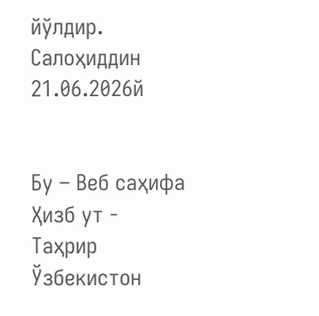йўлдир.
Салоҳиддин
21.06.2026й


Бу – Веб саҳифа Ҳизб ут - Таҳрир Ўзбекистон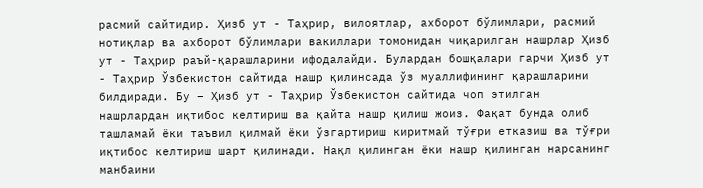расмий сайтидир. Ҳизб ут - Таҳрир, вилоятлар, ахборот бўлимлари, расмий нотиқлар ва ахборот бўлимлари вакиллари томонидан чиқарилган нашрлар Ҳизб ут - Таҳрир раъй-қарашларини ифодалайди. Булардан бошқалари гарчи Ҳизб ут - Таҳрир Ўзбекистон сайтида нашр қилинсада ўз муаллифининг қарашларини билдиради. Бу – Ҳизб ут - Таҳрир Ўзбекистон сайтида чоп этилган нашрлардан иқтибос келтириш ва қайта нашр қилиш жоиз. Фақат бунда олиб ташламай ёки таъвил қилмай ёки ўзгартириш киритмай тўғри етказиш ва тўғри иқтибос келтириш шарт қилинади. Нақл қилинган ёки нашр қилинган нарсанинг манбаини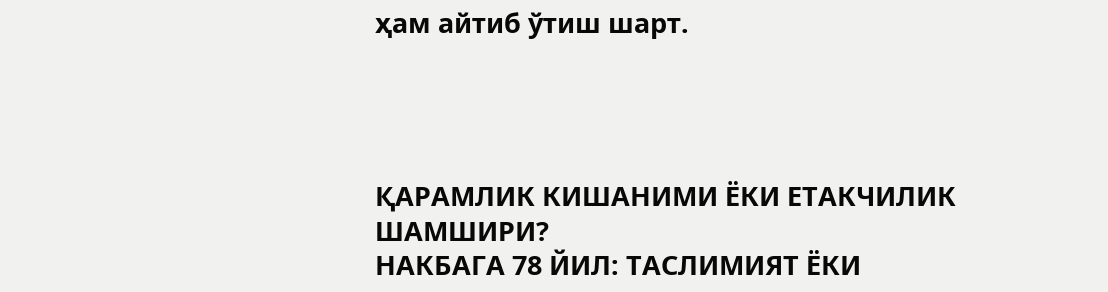ҳам айтиб ўтиш шарт.




ҚАРАМЛИК КИШАНИМИ ЁКИ ЕТАКЧИЛИК ШАМШИРИ?
НАКБАГА 78 ЙИЛ: ТАСЛИМИЯТ ЁКИ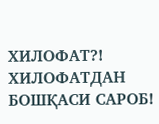ХИЛОФАТ?!
ХИЛОФАТДАН БОШҚАСИ САРОБ!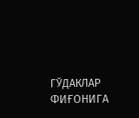ГЎДАКЛАР ФИҒОНИГА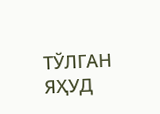ТЎЛГАН ЯҲУД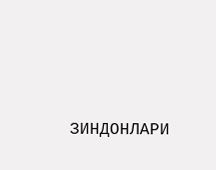ЗИНДОНЛАРИ